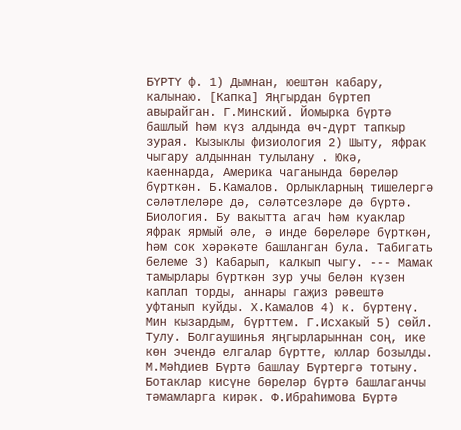БҮРТҮ ф. 1) Дымнан, юештән кабару, калынаю. [Капка] Яңгырдан бүртеп авырайган. Г.Минский. Йомырка бүртә башлый һәм күз алдында өч-дүрт тапкыр зурая. Кызыклы физиология 2) Шыту, яфрак чыгару алдыннан тулылану . Юкә, каеннарда, Америка чаганында бөреләр бүрткән. Б.Камалов. Орлыкларның тишелергә сәләтлеләре дә, сәләтсезләре дә бүртә. Биология. Бу вакытта агач һәм куаклар яфрак ярмый әле, ә инде бөреләре бүрткән, һәм сок хәрәкәте башланган була. Табигать белеме 3) Кабарып, калкып чыгу. --- Мамак тамырлары бүрткән зур учы белән күзен каплап торды, аннары гаҗиз рәвештә уфтанып куйды. Х.Камалов 4) к. бүртенү. Мин кызардым, бүрттем. Г.Исхакый 5) сөйл. Тулу. Болгаушинья яңгырларыннан соң, ике көн эчендә елгалар бүртте, юллар бозылды. М.Мәһдиев Бүртә башлау Бүртергә тотыну. Ботаклар кисүне бөреләр бүртә башлаганчы тәмамларга кирәк. Ф.Ибраһимова Бүртә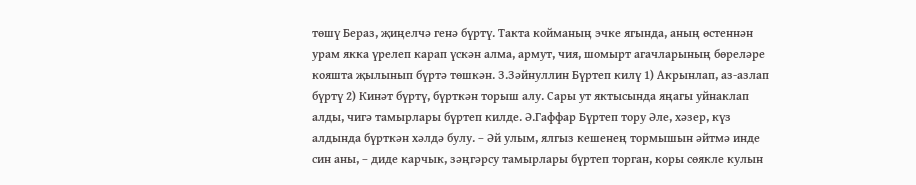төшү Бераз, җиңелчә генә бүртү. Такта койманың эчке ягында, аның өстеннән урам якка үрелеп карап үскән алма, армут, чия, шомырт агачларының бөреләре кояшта җылынып бүртә төшкән. З.Зәйнуллин Бүртеп килү 1) Акрынлап, аз-азлап бүртү 2) Кинәт бүртү, бүрткән торыш алу. Сары ут яктысында яңагы уйнаклап алды, чигә тамырлары бүртеп килде. Ә.Гаффар Бүртеп тору Әле, хәзер, күз алдында бүрткән хәлдә булу. – Әй улым, ялгыз кешенең тормышын әйтмә инде син аны, – диде карчык, зәңгәрсу тамырлары бүртеп торган, коры сөякле кулын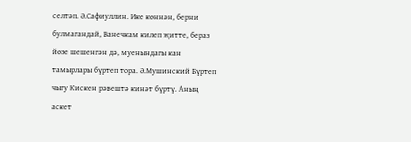селтәп. Ә.Сафиуллин. Ике көннән, берни булмагандай, Ванечкам килеп җитте, бераз йөзе шешенгән дә, муенындагы кан тамырлары бүртеп тора. Ә.Мушинский Бүртеп чыгу Кискен рәвештә кинәт бүртү. Аның аскет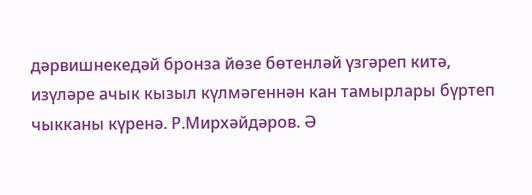дәрвишнекедәй бронза йөзе бөтенләй үзгәреп китә, изүләре ачык кызыл күлмәгеннән кан тамырлары бүртеп чыкканы күренә. Р.Мирхәйдәров. Ә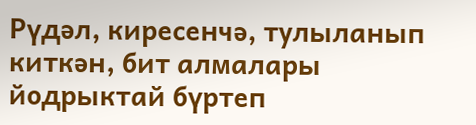Рүдәл, киресенчә, тулыланып киткән, бит алмалары йодрыктай бүртеп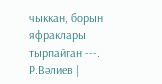чыккан, борын яфраклары тырпайган ---. Р.Вәлиев |